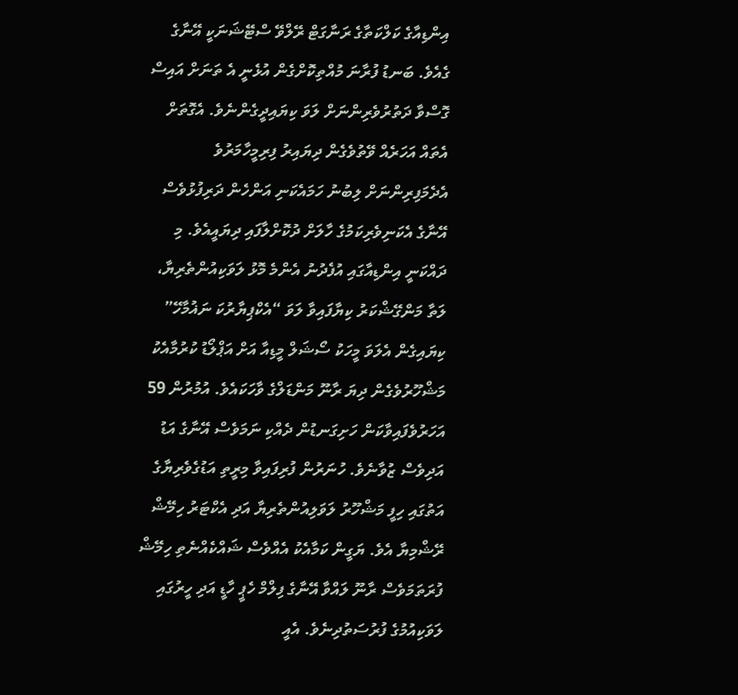އިންޑިއާގެ ކަލްކަތާގެ ރަނާގަޓް ރޭލްވޭ ސްޓޭޝަނަކީ އޭނާގެ ގެއެވެ. ބަނޑު ފުރާނަ މުއްތިކޮށްގެން އުޅެނީ އެ ތަނަށް އައިސް ގޮސްވާ ދަތުރުވެރިންނަށް ލަވަ ކިޔައިދީގެންނެވެ. އެގޮތަށް އެތައް އަހަރެއް ވޭތުވެގެން ދިޔައިރު ފިރިމީހާމަރުވެ އެދެމަފިރިންނަށް ލިބުނު ހަމައެކަނި އަންހެން ދަރިފުޅުވެސް އޭނާގެ އެކަނިވެރިކަމުގެ ހާލަށް ދުކޮށްލާފައި ދިޔައީއެވެ. މި ދައްކަނީ އިންޑިއާގައި އުފެދުނު އެންމެ މޮޅު ލަވަކިއުންތެރިޔާ، ލަތާ މަންގޭޝްކަރު ކިޔާފައިވާ ލަވަ “އެކްޕިޔާރުކަ ނަޣުމާހޭ” ކިޔައިގެން އެލަވަ މީހަކު ސޯޝަލް މީޑިއާ އަށް އަޕްލޯޑު ކުރުމާއެކު މަޝްހޫރުވެގެން ދިޔަ ރާނޫ މަންޑަލްގެ ވާހަކައެވެ. އުމުރުން 59 އަހަރުވެފައިވާކަން ހަށިގަނޑުން ދެއްކި ނަމަވެސް އޭނާގެ އަޑު އަދިވެސް ޒުވާނެވެ. ހުނަރުން ފުރިފައިވާ މިރީތި އަޑުގެވެރިޔާގެ އަތުގައި ހިފީ މަޝްހޫރު ލަވަލިއުންތެރިޔާ އަދި އެކްޓަރު ހިމޭޝް ރޭޝްމިޔާ އެވެ. ޔަގީން ކަމާއެކު އެއްވެސް ޝައްކެއްނެތި ހިމޭޝް ފުރަތަމަވެސް ރާނޫ ލައްވާ އޭނާގެ ފިލްމް ހެޕީ ހާޑީ އަދި ހީރުގައި ލަވަކިއުމުގެ ފުރުސަތުދިނެވެ. އެއީ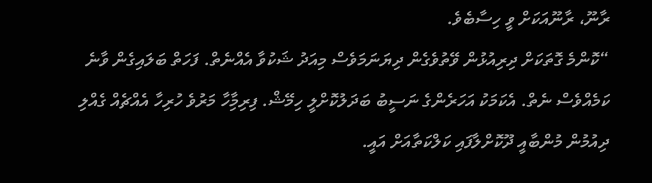ރާނޫ، ރާނޫއަކަށް ވީ ހިސާބެވެ.
“ކޮންމެ ގޮތަކަށް ދިރިއުޅުން ވޭތުވެގެން ދިޔަނަމަވެސް މިއަދު ޝަކުވާ އެއްނެތް. ފަހަތް ބަލައިގެން ވާނެ ކަމެއްވެސް ނެތް. އެކަމަކު އަހަރެންގެ ނަސީބު ބަދަލުކޮށްލީ ހިމޭޝް. ފިރިމާިހާ މަރުވެ ހުރިހާ އެއްޗެއް ގެއްލި ދިއުމުން މުންބާއީ ދޫކޮށްލާފައި ކަލްކަތާއަށް އައީ.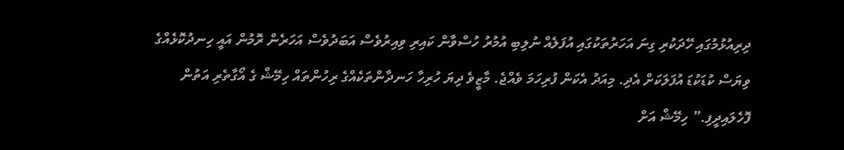ދިރިއުޅުމުގައި ހޭދަކުރި ގިނަ އަހަރުތަކުގައި އުފަލެއް ނުލިބި އުމުރު ހުސްވާން ކައިރި ވިއިރުވެސް އަބަދުވެސް އަހަރެން ރޮމުން އައީ ހިނދުކޮޅެއްގެ ވިޔަސް ކުޑަކުޑަ އުފަލަކަށް އެދި. މިއަދު އެކަން ފުރިހަމަ ވެއްޖެ. މާޒީވެ ދިޔަ ހުރިހާ ހަނދާންތަކެއްގެ ރިހުންތައް ހިމޭޝް ގެ އޯގާތެރި އަތުން ފޮހެލައިދީފި.” ހިމޭޝް އަށް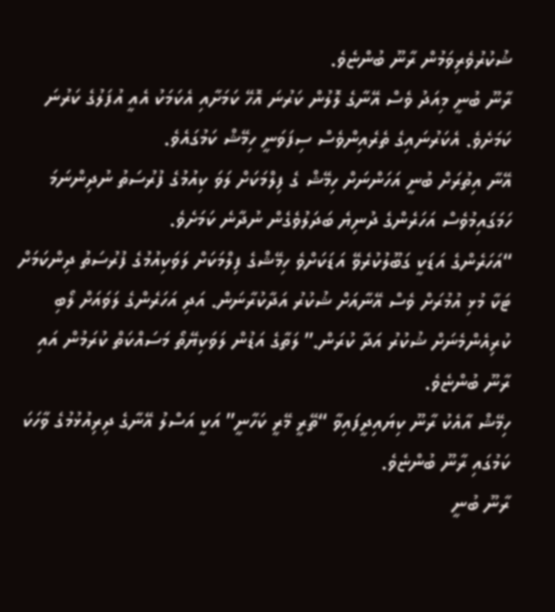ޝުކުރުވެރިވަމުން ރާނޫ ބުންޏެވެ.
ރާނޫ ބުނީ މިއަދު ވެސް އޭނާގެ ލޮލުން ކަރުނަ އޮހޭ ކަމަށާއި އެކަމަކު އެއީ އުފަލުގެ ކަރުނަ ކަމަށެވެ. އެކަރުނައިގެ ތެރެއިންވެސް ސިފަވަނީ ހިމޭޝް ކަމުގައެވެ.
އޭނާ އިތުރަށް ބުނީ އަހަންނަށް ހިމޭޝް ގެ ފިލްމަކަށް ލަވަ ކިއުމުގެ ފުރުސަތު ނުދިންނަމަ ހަމަގައިމުވެސް އަހަރެންގެ ދުނިޔެ ބަދަލުވެގެން ނުދާނެ ކަމަށެވެ.
“އަހަރެންގެ އަޑަކީ ގަބޫލުކުރެވޭ އަޑަކަށްވެ ހިމޭޝްގެ ފިލްމަކަށް ލަވަކިއުމުގެ ފުރުސަތު ދިންކަމަށް ޓަކާ މުޅި އުމުރަށް ވެސް އޭނާއަށް ޝުކުރު އަދާކުރާނަން. އަދި އަހަރެންގެ ލަވައަށް ލޯބި ކުރިއެންމެނަށް ޝުކުރު އަދާ ކުރަން.” ލަތާގެ އަޑުން ލަވަކިޔޭތޯ މަސައްކަތް ކުރަމުން އައި ރާނޫ ބުންޏެވެ.
ހިމޭޝް އާއެކު ރާނޫ ކިޔައިދީފައިވާ “ތޭރީ މޭރީ ކަހާނީ” އަކީ އަސްލު އޭނާގެ ދިރިއުޅުމުގެ ވާހަކަ ކަމުގައި ރާނޫ ބުންޏެވެ.
ރާނޫ ބުނީ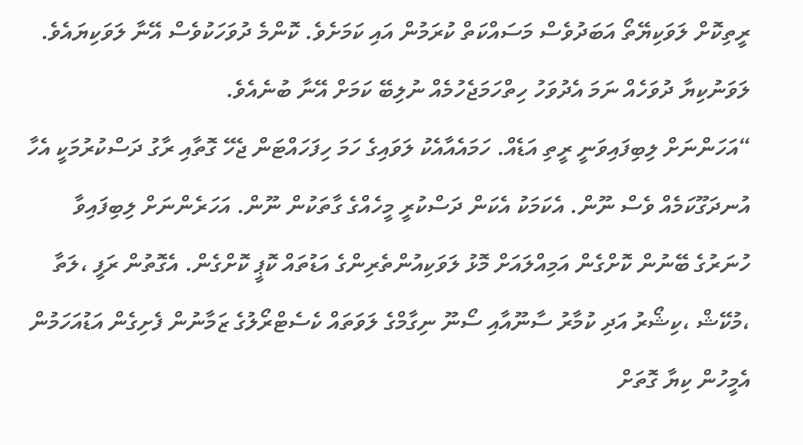ރީތިކޮށް ލަވަކިޔޭތޯ އަބަދުވެސް މަސައްކަތް ކުރަމުން އައި ކަމަށެވެ. ކޮންމެ ދުވަހަކުވެސް އޭނާ ލަވަކިޔައެވެ. ލަވަނުކިޔާ ދުވަހެއް ނަމަ އެދުވަހު ހިތްހަމަޖެހުމެއް ނުލިބޭ ކަމަށް އޭނާ ބުނެއެވެ.
“އަހަންނަށް ލިބިފައިވަނީ ރީތި އަޑެއް. ހަމައެއާއެކު ލަވައިގެ ހަމަ ހިފަހައްޓަން ޖެހޭ ގޮތާއި ރާގު ދަސްކުރުމަކީ އެހާ އުނދަގޫކަމެއް ވެސް ނޫން. އެކަމަކު އެކަން ދަސްކުރީ މީހެއްގެ ގާތަކުން ނޫން. އަހަރެންނަށް ލިބިފައިވާ ހުނަރުގެ ބޭނުން ކޮށްގެން އަމިއްލައަށް މޮޅު ލަވަކިއުންތެރިންގެ އަޑުތައް ކޮޕީ ކޮށްގެން. އެގޮތުން ރަފީ ،ލަތާ ،މުކޭޝް ،ކިޝޯރު އަދި ކުމާރު ސާނޫއާއި ސޯނޫ ނިގާމްގެ ލަވަތައް ކެސެޓްރޯލުގެ ޒަމާނުން ފެށިގެން އަޑުއަހަމުން އެމީހުން ކިޔާ ގޮތަށް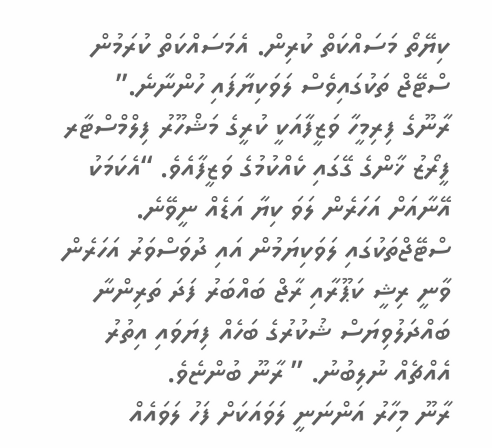ކިޔޭތޯ މަސައްކަތް ކުރިން. އެމަސައްކަތް ކުރަމުން ސްޓޭޖް ތަކުގައިވެސް ލަވަކިޔާފައި ހުންނާނެ.”
ރާނޫގެ ފިރިމީހާ ވަޒީފާއަކީ ކުރީގެ މަޝްހޫރު ފިލްމްސްޓާރ ފީރޯޒު ޚާންގެ ގޭގައި ކެއްކުމުގެ ވަޒީފާއެވެ. “އެކަމަކު އޭނާއަށް އަހަރެން ލަވަ ކިޔާ އަޑެއް ނީވޭނެ. ސްޓޭޖްތަކުގައި ލަވަކިޔަމުން އައި ދުވަސްވަރު އަހަރެން ވާނީ ރިޝީ ކަޕޫރާއި ރާޖް ބައްބަރު ފަދަ ތަރިންނާ ބައްދަލުވިޔަސް ޝުކުރުގެ ބަހެއް ފިޔަވައި އިތުރު އެއްޗެއް ނުލިބުނު. ” ރާނޫ ބުންޏެވެ.
ރާނޫ މިހާރު އަންނަނީ ލަވައަކަށް ފަހު ލަވައެއް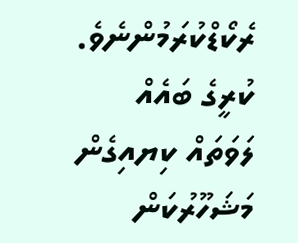ރެކޯޑްކުރަމުންނެވެ. ކުރީގެ ބައެއް ލަވަތައް ކިޔއިގެން މަޝަހޫރުކަން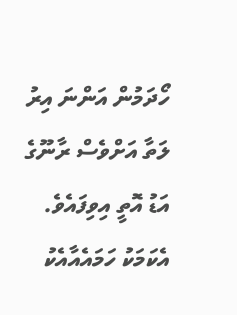ހޯދަމުން އަންނަ އިރު ލަތާ އަށްވެސް ރާނޫގެ އަޑު އޮތީ އިވިފައެވެ. އެކަމަކު ހަމައެއާއެކު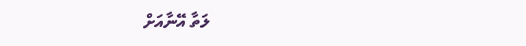ލަތާ އޭނާއަށް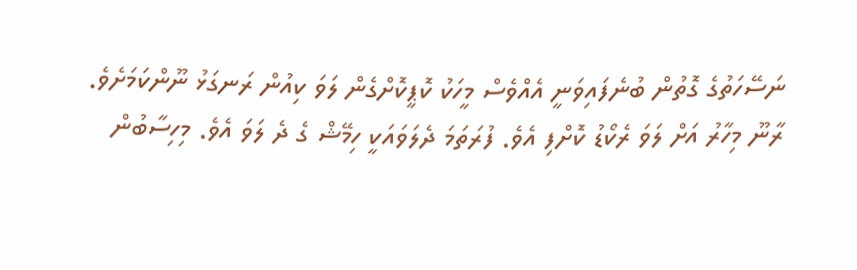ނަސޭހަތުގެ ގޮތުން ބުނެފައިވަނީ އެއްވެސް މީހަކު ކޮޕީކޮށްގެން ލަވަ ކިއުން ރަނގަޅު ނޫންކަމަށެވެ.
ރާނޫ މިހާރު އަށް ލަވަ ރެކޯޑު ކޮށްފި އެވެ. ފުރަތަމަ ދެލަވައަކީ ހިމޭޝް ގެ ދެ ލަވަ އެވެ. މިހިސާބުން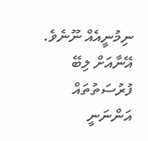ނިމުނީއެއް ނޫނެވެ. އޭނާއަށް ލިބޭ ފުރުސަތުތައް އަންނަނީ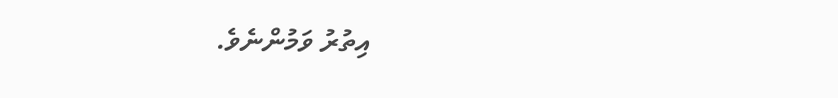އިތުރު ވަމުންނެވެ.